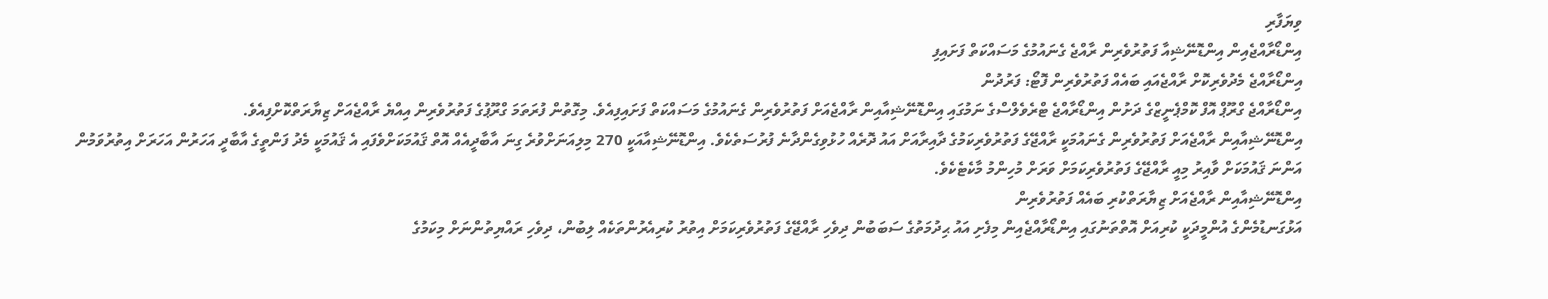ވިޔަފާރި
އިންޑޯރާއްޖެއިން އިންޑޮނޭޝިއާ ފަތުރުވެރިން ރާއްޖެ ގެނައުމުގެ މަސައްކަތް ފަށައިފި
އިންޑޯރާއްޖެ މެދުވެރިކޮށް ރާއްޖެއައި ބައެއް ފަތުރުވެރިން ފޮޓޯ: ފަރުދުން
އިންޑޯރާއްޖެ ގްރޫޕް އޮފް ކޮމްޕެނީޒްގެ ދަށުން އިންޑޯރާއްޖެ ޓްރެވެލްސްގެ ނަމުގައި އިންޑޮނޭޝިއާއިން ރާއްޖެއަށް ފަތުރުވެރިން ގެނައުމުގެ މަސައްކަތް ފަށައިފިއެވެ. މިގޮތުން ފުރަތަމަ ގްރޫޕުގެ ފަތުރުވެރިން އިއްޔެ ރާއްޖެއަށް ޒިޔާރަތްކޮށްފިއެވެ.
އިންޑޮނޭޝިއާއިން ރާއްޖެއަށް ފަތުރުވެރިން ގެނައުމަކީ ރާއްޖޭގެ ފަތުރުވެރިކަމުގެ ދާއިރާއަށް އައު ދޮރެއް ހުޅުވިގެންދާނެ ފުރުސަތެކެވެ. އިންޑޮނޭޝިއާއަކީ 270 މިލިއަނަށްވުރެ ގިނަ އާބާދީއެއް އޮތް ޤައުމަކަށްވެފައި އެ ޤައުމަކީ މެދު ފަންތީގެ އާބާދީ އަހަރުން އަހަރަށް އިތުރުވަމުން އަންނަ ޤައުމަކަށް ވާއިރު މިއީ ރާއްޖޭގެ ފަތުރުވެރިކަމަށް ވަރަށް މުހިންމު މާކެޓެކެވެ.
އިންޑޮނޭޝިއާއިން ރާއްޖެއަށް ޒިޔާރަތްކުރި ބައެއް ފަތުރުވެރިން
އަޅުގަނޑުމެންގެ އުންމީދަކީ ކުރިއަށް އޮތްތަނުގައި އިންޑޯރާއްޖެއިން މިފެށި އައު ޙިދުމަތުގެ ސަބަބުން ދިވެހި ރާއްޖޭގެ ފަތުރުވެރިކަމަށް އިތުރު ކުރިއެރުންތަކެއް ލިބުން، ދިވެހި ރައްޔިތުންނަށް މިކަމުގެ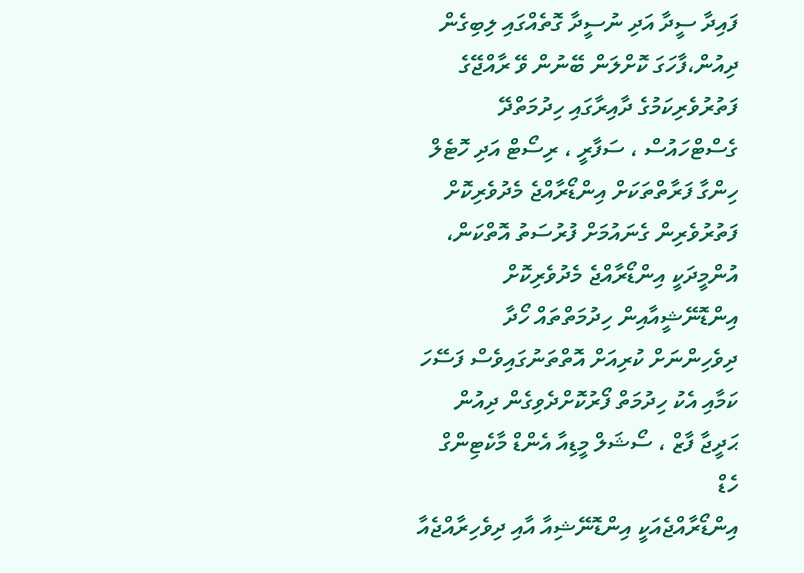ފައިދާ ސީދާ އަދި ނުސީދާ ގޮތެއްގައި ލިބިގެން ދިއުން،ފާހަގަ ކޮށްލަން ބޭނުން ވޭ ރާއްޖޭގެ ފަތުރުވެރިކަމުގެ ދާއިރާގައި ހިދުމަތްދޭ ގެސްޓްހައުސް ، ސަފާރީ ، ރިސޯޓް އަދި ހޮޓެލް ހިންގާ ފަރާތްތަކަށް އިންޑޯރާއްޖެ މެދުވެރިކޮށް ފަތުރުވެރިން ގެނައުމަށް ފުރުސަތު އޮތްކަން، އުންމީދަކީ އިންޑޯރާއްޖެ މެދުވެރިކޮށް އިންޑޮނޭޝީއާއިން ހިދުމަތްތައް ހޯދާ ދިވެހިންނަށް ކުރިއަށް އޮތްތަނުގައިވެސް ފަސޭހަ ކަމާއި އެކު ހިދުމަތް ފޯރުކޮށްދެވިގެން ދިއުން
ޙަދީޖާ ފާޒް ، ސޯޝަލް މީޑިއާ އެންޑް މާކެޓިންގް ހެޑް
އިންޑޯރާއްޖެއަކީ އިންޑޮނޭޝިއާ އާއި ދިވެހިރާއްޖެއާ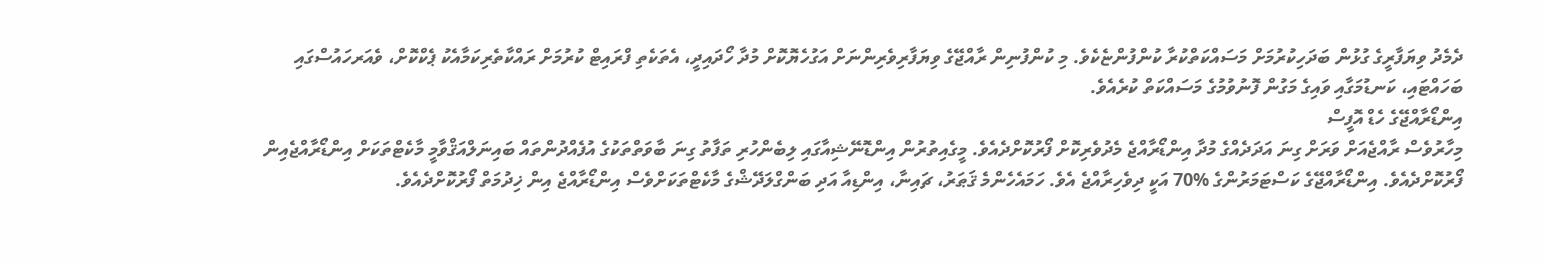ދެމެދު ވިޔަފާރީގެ ގުޅުން ބަދަހިކުރުމަށް މަސައްކަތްކުރާ ކުންފުންޏެކެވެ. މި ކުންފުނިން ރާއްޖޭގެ ވިޔަފާރިވެރިންނަށް އަގުހެޔޮކޮށް މުދާ ހޯދައިދީ، އެތަކެތި ފްރައިޓް ކުރުމަށް ރައްކާތެރިކަމާއެކު ޕެކްކޮށް، ވެއަރހައުސްގައި ބަހައްޓައި، ކަނޑުމަގާއި ވައިގެ މަގުން ފޮނުވުމުގެ މަސައްކަތް ކުރެއެވެ.
އިންޑޯރާއްޖޭގެ ހެޑް އޮފީސް
މިހާރުވެސް ރާއްޖެއަށް ވަރަށް ގިނަ އަދަދެއްގެ މުދާ އިންޑޯރާއްޖެ މެދުވެރިކޮށް ފޯރުކޮށްދެއެވެ. މީގެއިތުރުން އިންޑޮނޭޝިއާގައި ލިބެންހުރި ތަފާތު ގިނަ ބާވަތްތަކުގެ އުފެއްދުންތައް ބައިނަލްއަޤްވާމީ މާކެޓްތަކަށް އިންޑޯރާއްޖެއިން ފޯރުކޮށްދެއެވެ. އިންޑޯރާއްޖޭގެ ކަސްޓަމަރުންގެ %70 އަކީ ދިވެހިރާއްޖެ އެވެ. ހަމައެހެންމެ ޤަޠަރު، ޗައިނާ، އިންޑިއާ އަދި ބަންގްލަދޭޝްގެ މާކެޓްތަކަށްވެސް އިންޑޯރާއްޖެ އިން ޚިދުމަތް ފޯރުކޮށްދެއެވެ.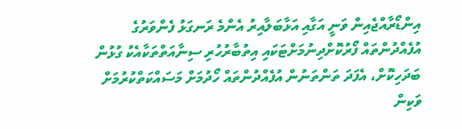އިންޑޯރާއްޖެއިން ވަނީ އަގާއި އަޅާބަލާއިރު އެންމެ ރަނގަޅު ފެންވަރުގެ އުފެއްދުންތައް ފޯރުކޮށްދިނުމަށްޓަކައި އިތުބާރުހުރި ސިނާއަތްތަކާއެކު ގުޅުން ބަދަހިކޮށް، އެފަދަ ތަންތަނުން އުފެއްދުންތައް ހޯދުމަށް މަސައްކަތްކުރުމަށް ވަކިން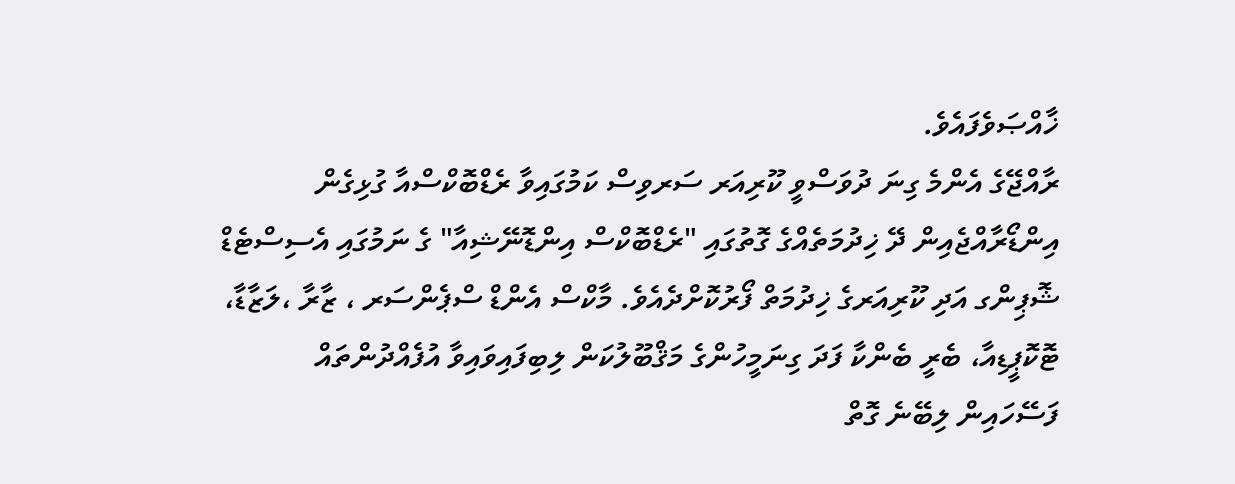ޚާއްޞަވެފައެވެ.
ރާއްޖޭގެ އެންމެ ގިނަ ދުވަސްވީ ކޫރިއަރ ސަރވިސް ކަމުގައިވާ ރެޑްބޮކްސްއާ ގުޅިގެން އިންޑޯރާއްޖެއިން ދޭ ޚިދުމަތެއްގެ ގޮތުގައި "ރެޑްބޮކްސް އިންޑޮނޭޝިއާ" ގެ ނަމުގައި އެސިސްޓެޑް ޝޮޕިންގ އަދި ކޫރިއަރގެ ޚިދުމަތް ފޯރުކޮށްދެއެވެ. މާކްސް އެންޑް ސްޕެންސަރ ، ޒާރާ ،ލަޒާޑާ، ޓޮކޮޕީޑިއާ، ބެރީ ބެންކާ ފަދަ ގިނަމީހުންގެ މަޤްބޫލުކަން ލިބިފައިވައިވާ އުފެއްދުންތައް ފަސޭހައިން ލިބޭނެ ގޮތް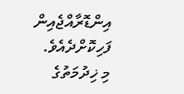އިންޑޮރާއްޖެއިން ފަހިކޮށްދެއެވެ.
މި ޚިދުމަތުގެ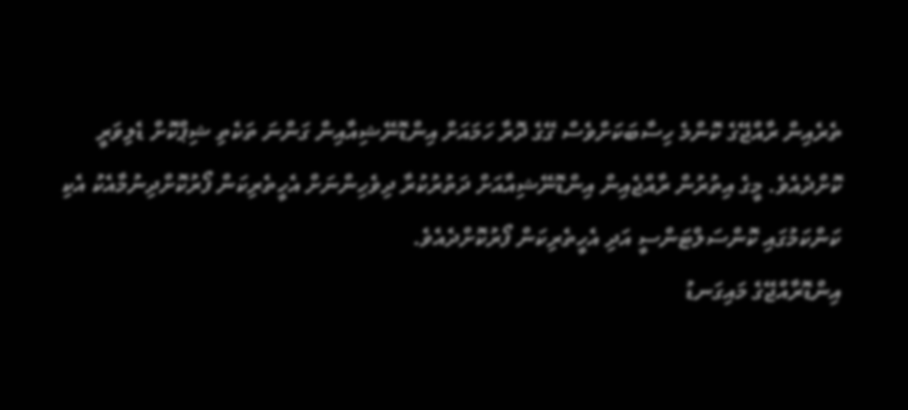ތެރެއިން ރާއްޖޭގެ ކޮންމެ ހިސާބަކަށްވެސް ގޭގެ ދޮރާ ހަމައަށް އިންޑޮނޭޝިއާއިން ގަންނަ ތަކެތި ޝިޕްކޮށް ޑެލިވަރީ ކޮށްދެއެވެ. މީގެ އިތުރުން ރާއްޖެއިން އިންޑޮނޭޝިއާއަށް ދަތުރުކުރާ ދިވެހިންނަށް އެހީތެރިކަން ފޯރުކޮށްދިނުމާއެކު އެކި ކަންކަމުގައި ކޮންސަލްޓަންސީ އަދި އެހީތެރިކަން ފޯރުކޮށްދެއެވެ.
އިންޑޮރާއްޖޭގެ މައިގަނޑު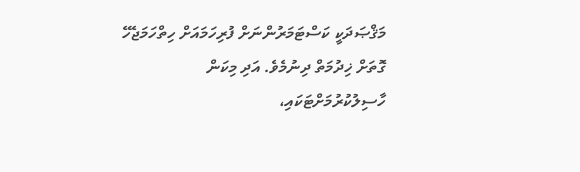މަޤްޞަދަކީ ކަސްޓަމަރުންނަށް ފުރިހަމައަށް ހިތްހަމަޖެހޭ ގޮތަށް ޚިދުމަތް ދިނުމެވެ. އަދި މިކަން ހާސިލުކުރުމަށްޓަކައި،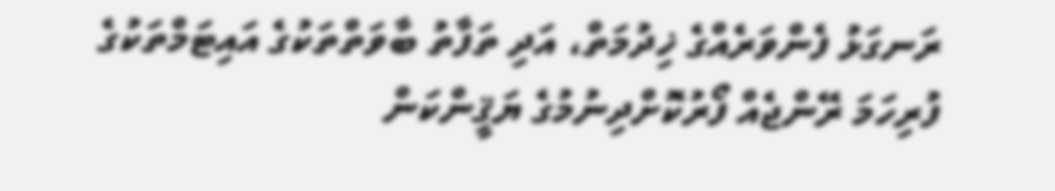ރަނގަޅު ފެންވަރެއްގެ ޚިދުމަތް، އަދި ތަފާތު ބާވަތްތަކުގެ އައިޓަމްތަކުގެ ފުރިހަމަ ރޭންޖެއް ފޯރުކޮށްދިނުމުގެ ޔަޤީންކަން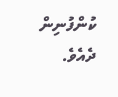ކުންފުނިން ދެއެވެ.